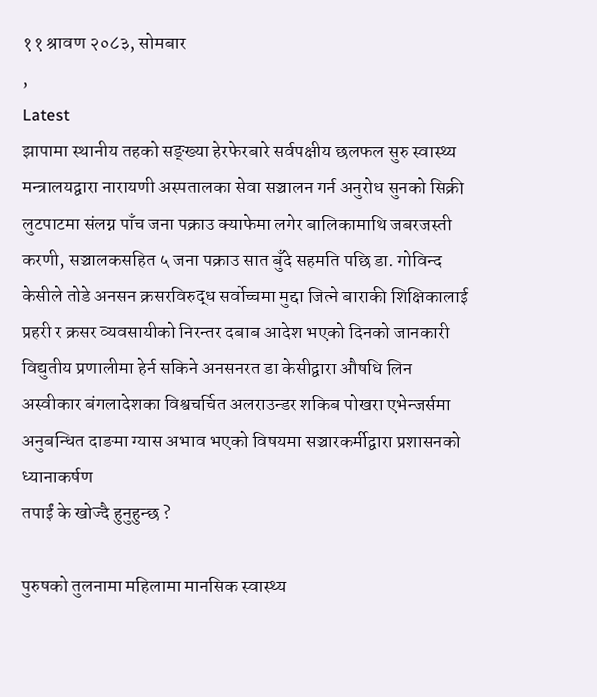११ श्रावण २०८३, सोमबार
,
Latest
झापामा स्थानीय तहको सङ्ख्या हेरफेरबारे सर्वपक्षीय छलफल सुरु स्वास्थ्य मन्त्रालयद्वारा नारायणी अस्पतालका सेवा सञ्चालन गर्न अनुरोध सुनको सिक्री लुटपाटमा संलग्न पाँच जना पक्राउ क्याफेमा लगेर बालिकामाथि जबरजस्ती करणी, सञ्चालकसहित ५ जना पक्राउ सात बुँदे सहमति पछि डा. गोविन्द केसीले तोडे अनसन क्रसरविरुद्ध सर्वोच्चमा मुद्दा जित्ने बाराकी शिक्षिकालाई प्रहरी र क्रसर व्यवसायीको निरन्तर दबाब आदेश भएको दिनको जानकारी विद्युतीय प्रणालीमा हेर्न सकिने अनसनरत डा केसीद्वारा औषधि लिन अस्वीकार बंगलादेशका विश्वचर्चित अलराउन्डर शकिब पोखरा एभेन्जर्समा अनुबन्धित दाङमा ग्यास अभाव भएको विषयमा सञ्चारकर्मीद्वारा प्रशासनको ध्यानाकर्षण
तपाईं के खोज्दै हुनुहुन्छ ?

पुरुषको तुलनामा महिलामा मानसिक स्वास्थ्य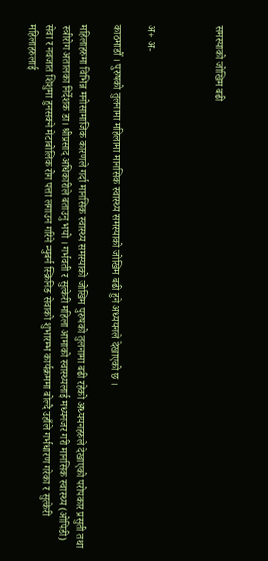समस्याको जोखिम बढी



अ+ अ-

काठमाडौँ । पुरुषको तुलनामा महिलामा मानसिक स्वास्थ्य समस्याको जोखिम बढी हुने अध्ययनले देखाएको छ ।

महिलाहरुमा विभिन्न मनोसामाजिक कारणले गर्दा मानसिक स्वास्थ्य समस्याको जोखिम पुरुषको तुलनामा बढी रहेको अध्ययनहरुले देखाएको परोपकार प्रसुती तथा स्त्रीरोग अतालका निर्देशक डा। श्रीप्रसाद अधिकारीले बताउनु भयो । गर्भवती र सुत्केरी महिला आमाको स्वास्थ्यलाई मध्यनजर गरी मानसिक स्वास्थ्य (ओपिडी) सेवा र नवजात शिशुमा हुनसक्ने मेटाबोलिक रोग पत्ता लगाउन गरिने न्युबर्न स्क्रिनिङ सेवाको शुभारम्भ कार्यक्रममा बोल्दै उहाँले गर्भधारण गरेका र सुत्केरी महिलाहरुलाई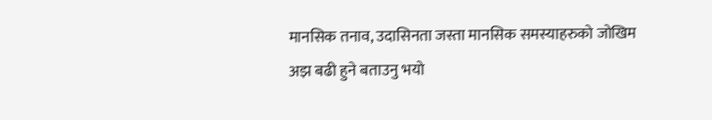मानसिक तनाव, उदासिनता जस्ता मानसिक समस्याहरुको जोखिम अझ बढी हुने बताउनु भयो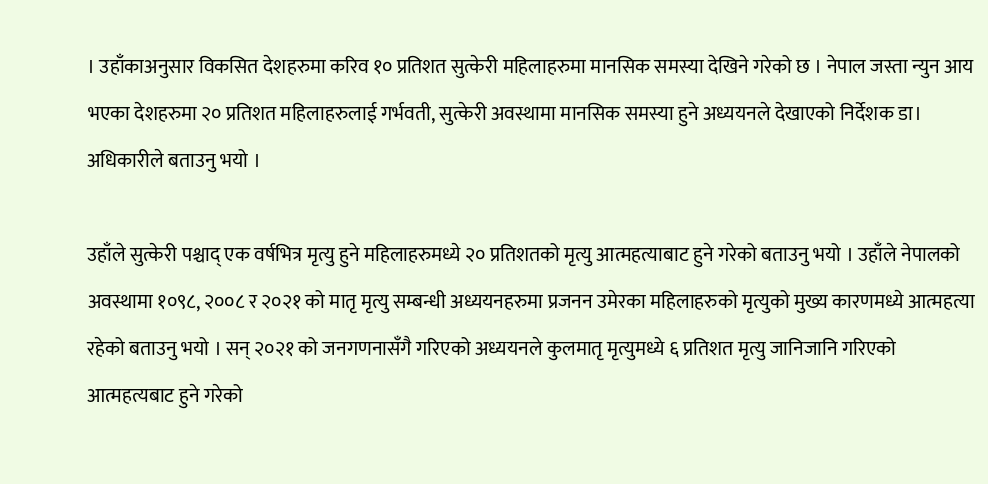। उहाँकाअनुसार विकसित देशहरुमा करिव १० प्रतिशत सुत्केरी महिलाहरुमा मानसिक समस्या देखिने गरेको छ । नेपाल जस्ता न्युन आय भएका देशहरुमा २० प्रतिशत महिलाहरुलाई गर्भवती, सुत्केरी अवस्थामा मानसिक समस्या हुने अध्ययनले देखाएको निर्देशक डा। अधिकारीले बताउनु भयो ।

उहाँले सुत्केरी पश्चाद् एक वर्षभित्र मृत्यु हुने महिलाहरुमध्ये २० प्रतिशतको मृत्यु आत्महत्याबाट हुने गरेको बताउनु भयो । उहाँले नेपालको अवस्थामा १०९८, २००८ र २०२१ को मातृ मृत्यु सम्बन्धी अध्ययनहरुमा प्रजनन उमेरका महिलाहरुको मृत्युको मुख्य कारणमध्ये आत्महत्या रहेको बताउनु भयो । सन् २०२१ को जनगणनासँगै गरिएको अध्ययनले कुलमातृ मृत्युमध्ये ६ प्रतिशत मृत्यु जानिजानि गरिएको आत्महत्यबाट हुने गरेको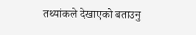तथ्यांकले देखाएको बताउनु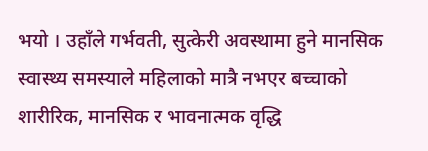भयो । उहाँले गर्भवती, सुत्केरी अवस्थामा हुने मानसिक स्वास्थ्य समस्याले महिलाको मात्रै नभएर बच्चाको शारीरिक, मानसिक र भावनात्मक वृद्धि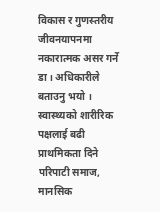विकास र गुणस्तरीय जीवनयापनमा नकारात्मक असर गर्ने डा। अधिकारीले बताउनु भयो । स्वास्थ्यको शारीरिक पक्षलाई बढी प्राथमिकता दिने परिपाटी समाज, मानसिक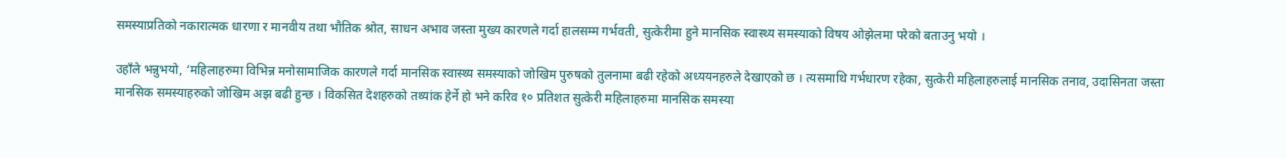समस्याप्रतिको नकारात्मक धारणा र मानवीय तथा भौतिक श्रोत, साधन अभाव जस्ता मुख्य कारणले गर्दा हालसम्म गर्भवती, सुत्केरीमा हुने मानसिक स्वास्थ्य समस्याको विषय ओझेलमा परेको बताउनु भयो ।

उहाँले भन्नुभयो, ‘महिलाहरुमा विभिन्न मनोसामाजिक कारणले गर्दा मानसिक स्वास्थ्य समस्याको जोखिम पुरुषको तुलनामा बढी रहेको अध्ययनहरुले देखाएको छ । त्यसमाथि गर्भधारण रहेका, सुत्केरी महिलाहरुलाई मानसिक तनाव, उदासिनता जस्ता मानसिक समस्याहरुको जोखिम अझ बढी हुन्छ । विकसित देशहरुको तथ्यांक हेर्ने हो भने करिव १० प्रतिशत सुत्केरी महिलाहरुमा मानसिक समस्या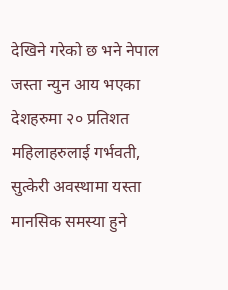देखिने गरेको छ भने नेपाल जस्ता न्युन आय भएका देशहरुमा २० प्रतिशत महिलाहरुलाई गर्भवती, सुत्केरी अवस्थामा यस्ता मानसिक समस्या हुने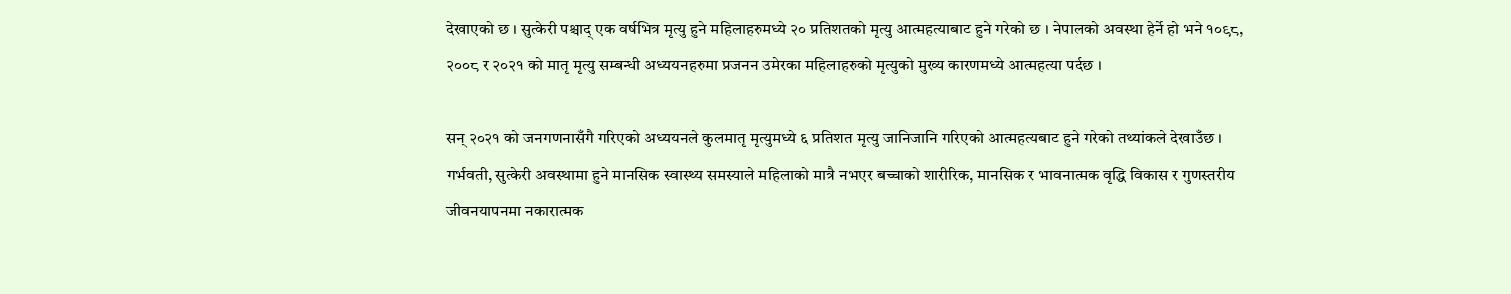देखाएको छ । सुत्केरी पश्चाद् एक वर्षभित्र मृत्यु हुने महिलाहरुमध्ये २० प्रतिशतको मृत्यु आत्महत्याबाट हुने गरेको छ । नेपालको अवस्था हेर्ने हो भने १०९८, २००८ र २०२१ को मातृ मृत्यु सम्बन्धी अध्ययनहरुमा प्रजनन उमेरका महिलाहरुको मृत्युको मुख्य कारणमध्ये आत्महत्या पर्दछ ।

सन् २०२१ को जनगणनासँगै गरिएको अध्ययनले कुलमातृ मृत्युमध्ये ६ प्रतिशत मृत्यु जानिजानि गरिएको आत्महत्यबाट हुने गरेको तथ्यांकले देखाउँछ । गर्भवती, सुत्केरी अवस्थामा हुने मानसिक स्वास्थ्य समस्याले महिलाको मात्रै नभएर बच्चाको शारीरिक, मानसिक र भावनात्मक वृद्धि विकास र गुणस्तरीय जीवनयापनमा नकारात्मक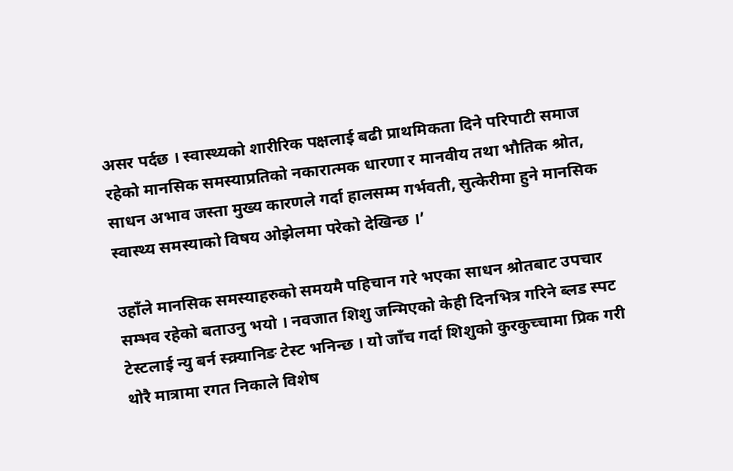असर पर्दछ । स्वास्थ्यको शारीरिक पक्षलाई बढी प्राथमिकता दिने परिपाटी समाज रहेको मानसिक समस्याप्रतिको नकारात्मक धारणा र मानवीय तथा भौतिक श्रोत, साधन अभाव जस्ता मुख्य कारणले गर्दा हालसम्म गर्भवती, सुत्केरीमा हुने मानसिक स्वास्थ्य समस्याको विषय ओझेलमा परेको देखिन्छ ।’

उहाँले मानसिक समस्याहरुको समयमै पहिचान गरे भएका साधन श्रोतबाट उपचार सम्भव रहेको बताउनु भयो । नवजात शिशु जन्मिएको केही दिनभित्र गरिने ब्लड स्पट टेस्टलाई न्यु बर्न स्क्र्यानिङ टेस्ट भनिन्छ । यो जाँच गर्दा शिशुको कुरकुच्चामा प्रिक गरी थोरै मात्रामा रगत निकाले विशेष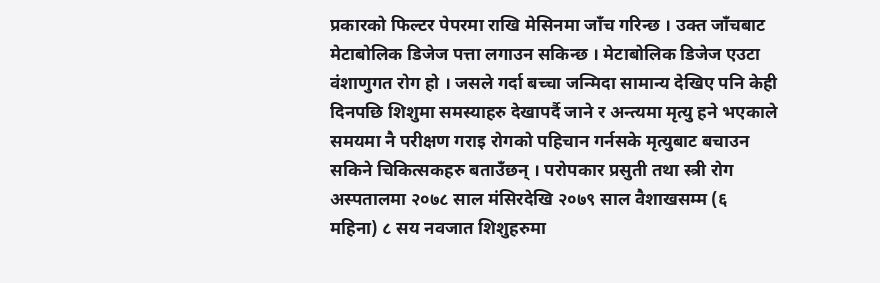प्रकारको फिल्टर पेपरमा राखि मेसिनमा जाँच गरिन्छ । उक्त जाँचबाट मेटाबोलिक डिजेज पत्ता लगाउन सकिन्छ । मेटाबोलिक डिजेज एउटा वंशाणुगत रोग हो । जसले गर्दा बच्चा जन्मिदा सामान्य देखिए पनि केही दिनपछि शिशुमा समस्याहरु देखापर्दै जाने र अन्त्यमा मृत्यु हने भएकाले समयमा नै परीक्षण गराइ रोगको पहिचान गर्नसके मृत्युबाट बचाउन सकिने चिकित्सकहरु बताउँछन् । परोपकार प्रसुती तथा स्त्री रोग अस्पतालमा २०७८ साल मंसिरदेखि २०७९ साल वैशाखसम्म (६ महिना) ८ सय नवजात शिशुहरुमा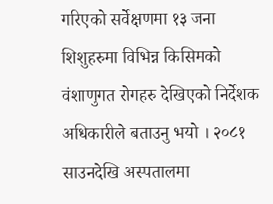गरिएको सर्वेक्षणमा १३ जना शिशुहरुमा विभिन्न किसिमको वंशाणुगत रोगहरु देखिएको निर्देशक अधिकारीले बताउनु भयो । २०८१ साउनदेखि अस्पतालमा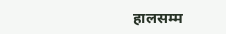हालसम्म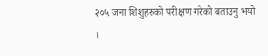२०५ जना शिशुहरुको परीक्षण गरेको बताउनु भयो ।